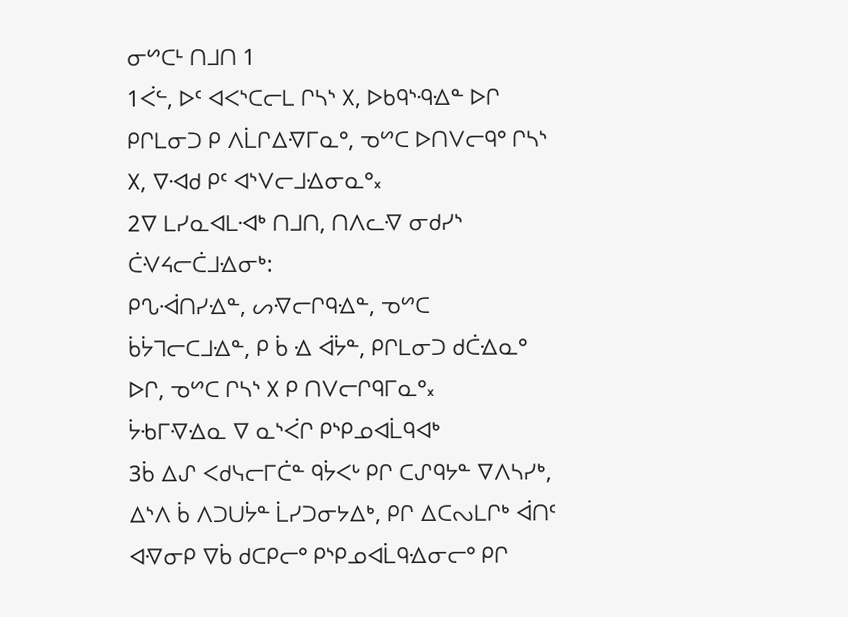ᓂᔥᑕᒻ ᑎᒧᑎ 1
1ᐹᓪ, ᐅᑦ ᐊᐸᔅᑕᓕᒪ ᒋᓴᔅ ᙭, ᐅᑲᑫᔅᑴᐎᓐ ᐅᒋ ᑭᒋᒪᓂᑐ ᑭ ᐱᒫᒋᐃᐌᒥᓇᐤ, ᓀᔥᑕ ᐅᑎᐯᓕᑫᐤ ᒋᓴᔅ ᙭, ᐁᐗᑯ ᑭᑦ ᐊᔅᐯᓕᒧᐎᓂᓇᐤ᙮
2ᐁ ᒪᓯᓇᐊᒪᐗᒃ ᑎᒧᑎ, ᑎᐱᓚᐌ ᓂᑯᓯᔅ ᑖᐺᔦᓕᑖᒧᐎᓂᒃ:
ᑭᔐᐙᑎᓯᐎᓐ, ᔕᐌᓕᒋᑫᐎᓐ, ᓀᔥᑕ ᑳᔮᒣᓕᑕᒧᐎᓐ, ᑭ ᑳ ᐎ ᐋᔮᓐ, ᑭᒋᒪᓂᑐ ᑯᑖᐎᓇᐤ ᐅᒋ, ᓀᔥᑕ ᒋᓴᔅ ᙭ ᑭ ᑎᐯᓕᒋᑫᒥᓇᐤ᙮
ᔮᑾᒥᐌᐎᓇ ᐁ ᓇᔅᐹᒋ ᑭᔅᑭᓄᐊᒫᑫᐊᒃ
3ᑳ ᐃᔑ ᐸᑯᓭᓕᒥᑖᓐ ᑫᔮᐸᒡ ᑭᒋ ᑕᔑᑫᔭᓐ ᐁᐱᓴᓯᒃ, ᐃᔅᐱ ᑳ ᐱᑐᑌᔮᓐ ᒫᓯᑐᓂᔭᐃᒃ, ᑭᒋ ᐃᑕᔓᒪᒋᒃ ᐋᑎᑦ ᐊᐌᓂᑭ ᐁᑳ ᑯᑕᑭᓕᐤ ᑭᔅᑭᓄᐊᒫᑫᐎᓂᓕᐤ ᑭᒋ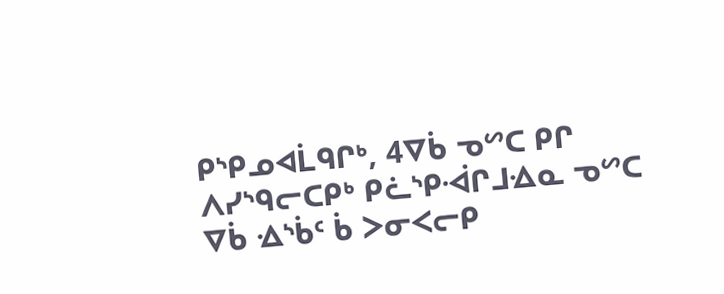ᑭᔅᑭᓄᐊᒫᑫᒋᒃ, 4ᐁᑳ ᓀᔥᑕ ᑭᒋ ᐱᓯᔅᑫᓕᑕᑭᒃ ᑭᓛᔅᑭᐙᒋᒧᐎᓇ ᓀᔥᑕ ᐁᑳ ᐎᔅᑳᑦ ᑳ ᐳᓂᐸᓕᑭ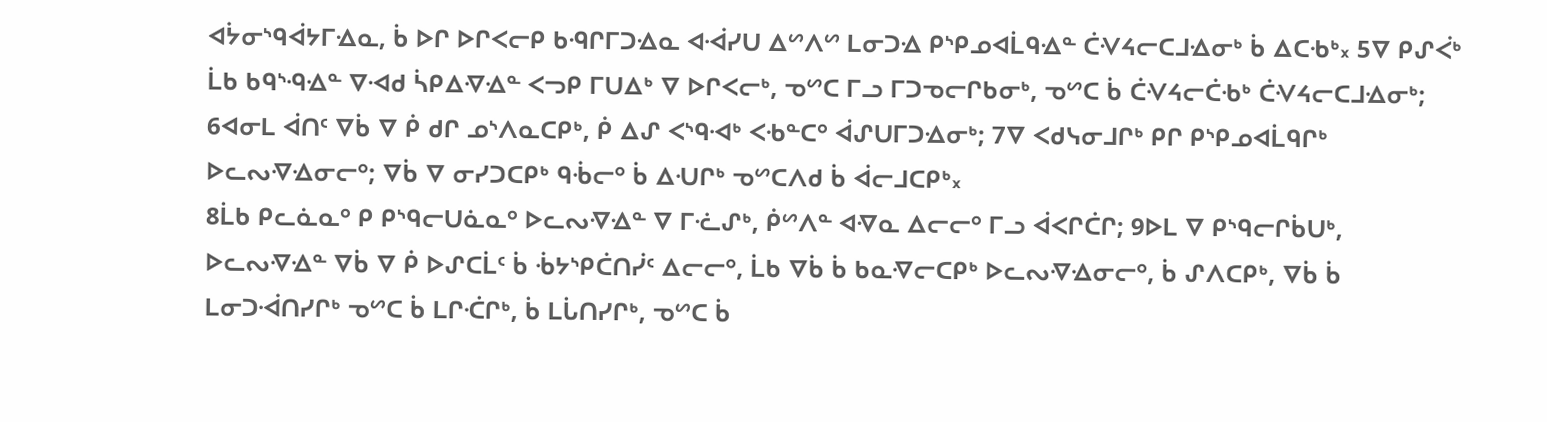ᐊᔮᓂᔅᑫᐋᔭᒥᐎᓇ, ᑳ ᐅᒋ ᐅᒋᐸᓕᑭ ᑲᑴᒋᒥᑐᐎᓇ ᐊᐙᓯᑌ ᐃᔥᐱᔥ ᒪᓂᑐᐎ ᑭᔅᑭᓄᐊᒫᑫᐎᓐ ᑖᐺᔦᓕᑕᒧᐎᓂᒃ ᑳ ᐃᑕᑾᒃ᙮ 5ᐁ ᑭᔑᐹᒃ ᒫᑲ ᑲᑫᔅᑴᐎᓐ ᐁᐗᑯ ᓵᑭᐃᐌᐎᓐ ᐸᓓᑭ ᒥᑌᐃᒃ ᐁ ᐅᒋᐸᓕᒃ, ᓀᔥᑕ ᒥᓗ ᒥᑐᓀᓕᒋᑲᓂᒃ, ᓀᔥᑕ ᑳ ᑖᐺᔦᓕᑖᑾᒃ ᑖᐺᔦᓕᑕᒧᐎᓂᒃ; 6ᐊᓂᒪ ᐋᑎᑦ ᐁᑳ ᐁ ᑮ ᑯᒋ ᓄᔅᐱᓇᑕᑭᒃ, ᑮ ᐃᔑ ᐸᔅᑫᐗᒃ ᐸᑾᓐᑕᐤ ᐋᔑᑌᒥᑐᐎᓂᒃ; 7ᐁ ᐸᑯᓭᓂᒧᒋᒃ ᑭᒋ ᑭᔅᑭᓄᐊᒫᑫᒋᒃ ᐅᓚᔓᐌᐎᓂᓕᐤ; ᐁᑳ ᐁ ᓂᓯᑐᑕᑭᒃ ᑫᒀᓕᐤ ᑳ ᐃᑗᒋᒃ ᓀᔥᑕᐱᑯ ᑳ ᐋᓕᒧᑕᑭᒃ᙮
8ᒫᑲ ᑭᓚᓈᓇᐤ ᑭ ᑭᔅᑫᓕᑌᓈᓇᐤ ᐅᓚᔓᐌᐎᓐ ᐁ ᒥᓨᔑᒃ, ᑮᔥᐱᓐ ᐊᐌᓇ ᐃᓕᓕᐤ ᒥᓗ ᐋᐸᒋᑖᒋ; 9ᐅᒪ ᐁ ᑭᔅᑫᓕᒋᑳᑌᒃ, ᐅᓚᔓᐌᐎᓐ ᐁᑳ ᐁ ᑮ ᐅᔑᑕᒫᑦ ᑳ ᒀᔭᔅᑭᑖᑎᓰᑦ ᐃᓕᓕᐤ, ᒫᑲ ᐁᑳ ᑳ ᑲᓇᐌᓕᑕᑭᒃ ᐅᓚᔓᐌᐎᓂᓕᐤ, ᑳ ᔑᐱᑕᑭᒃ, ᐁᑳ ᑳ ᒪᓂᑐᐙᑎᓯᒋᒃ ᓀᔥᑕ ᑳ ᒪᒋᑣᒋᒃ, ᑳ ᒪᒑᑎᓯᒋᒃ, ᓀᔥᑕ ᑳ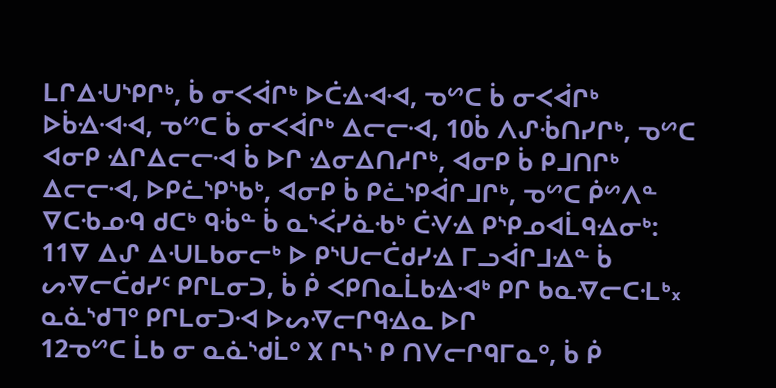ᒪᒋᐃᑗᔅᑭᒋᒃ, ᑳ ᓂᐸᐋᒋᒃ ᐅᑖᐎᐗᐗ, ᓀᔥᑕ ᑳ ᓂᐸᐋᒋᒃ ᐅᑳᐎᐗᐗ, ᓀᔥᑕ ᑳ ᓂᐸᐋᒋᒃ ᐃᓕᓕᐗ, 10ᑳ ᐱᔑᒀᑎᓯᒋᒃ, ᓀᔥᑕ ᐊᓂᑭ ᐎᒋᐃᓕᓕᐗ ᑳ ᐅᒋ ᐎᓂᐃᑎᓱᒋᒃ, ᐊᓂᑭ ᑳ ᑭᒧᑎᒋᒃ ᐃᓕᓕᐗ, ᐅᑭᓛᔅᑭᔅᑲᒃ, ᐊᓂᑭ ᑳ ᑭᓛᔅᑭᐋᒋᒧᒋᒃ, ᓀᔥᑕ ᑮᔥᐱᓐ ᐁᑕᑾᓄᑴ ᑯᑕᒃ ᑫᒀᓐ ᑳ ᓇᔅᐹᓯᓈᑾᒃ ᑖᐺᐎ ᑭᔅᑭᓄᐊᒫᑫᐎᓂᒃ: 11ᐁ ᐃᔑ ᐃᑗᒪᑲᓂᓕᒃ ᐅ ᑭᔅᑌᓕᑖᑯᓯᐎ ᒥᓗᐋᒋᒧᐎᓐ ᑳ ᔕᐌᓕᑖᑯᓯᑦ ᑭᒋᒪᓂᑐ, ᑳ ᑮ ᐸᑭᑎᓇᒫᑲᐎᐗᒃ ᑭᒋ ᑲᓇᐌᓕᑕᒶᒃ᙮
ᓇᓈᔅᑯᒣᐤ ᑭᒋᒪᓂᑐᐗ ᐅᔕᐌᓕᒋᑫᐎᓇ ᐅᒋ
12ᓀᔥᑕ ᒫᑲ ᓂ ᓇᓈᔅᑯᒫᐤ ᙭ ᒋᓴᔅ ᑭ ᑎᐯᓕᒋᑫᒥᓇᐤ, ᑳ ᑮ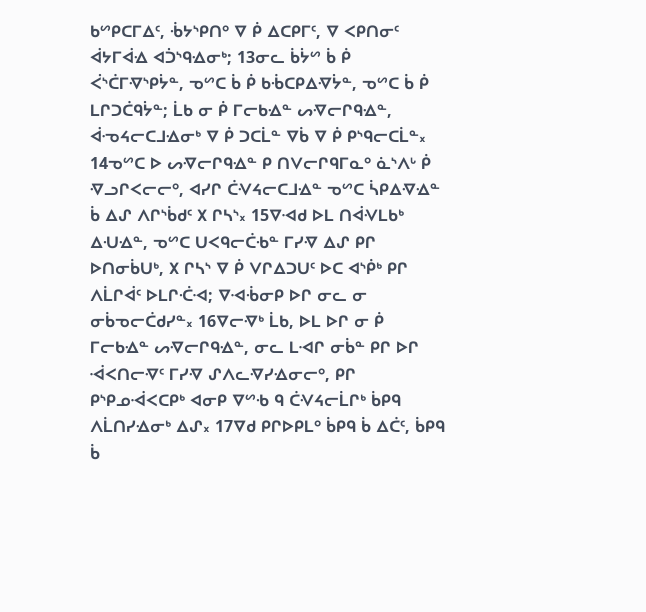ᑲᔥᑭᑕᒥᐃᑦ, ᒀᔭᔅᑭᑎᐤ ᐁ ᑮ ᐃᑕᑭᒥᑦ, ᐁ ᐸᑭᑎᓂᑦ ᐋᔭᒥᐋᐎ ᐊᑑᔅᑫᐎᓂᒃ; 13ᓂᓚ ᑳᔮᔥ ᑳ ᑮ ᐹᔅᑖᒥᐌᔅᑭᔮᓐ, ᓀᔥᑕ ᑳ ᑮ ᑲᒀᑕᑭᐃᐌᔮᓐ, ᓀᔥᑕ ᑳ ᑮ ᒪᒋᑐᑖᑫᔮᓐ; ᒫᑲ ᓂ ᑮ ᒥᓕᑲᐎᓐ ᔕᐌᓕᒋᑫᐎᓐ, ᐋᓉᔦᓕᑕᒧᐎᓂᒃ ᐁ ᑮ ᑐᑕᒫᓐ ᐁᑳ ᐁ ᑮ ᑭᔅᑫᓕᑕᒫᓐ᙮ 14ᓀᔥᑕ ᐅ ᔕᐌᓕᒋᑫᐎᓐ ᑭ ᑎᐯᓕᒋᑫᒥᓇᐤ ᓈᔅᐱᒡ ᑮ ᐌᓗᒋᐸᓕᓕᐤ, ᐊᓯᒋ ᑖᐺᔦᓕᑕᒧᐎᓐ ᓀᔥᑕ ᓵᑭᐃᐌᐎᓐ ᑳ ᐃᔑ ᐱᒋᔅᑳᑯᑦ ᙭ ᒋᓴᔅ᙮ 15ᐁᐗᑯ ᐅᒪ ᑎᐋᐺᒪᑲᒃ ᐃᑗᐎᓐ, ᓀᔥᑕ ᑌᐸᑫᓕᑖᑾᓐ ᒥᓯᐌ ᐃᔑ ᑭᒋ ᐅᑎᓂᑳᑌᒃ, ᙭ ᒋᓴᔅ ᐁ ᑮ ᐯᒋᐃᑐᑌᑦ ᐅᑕ ᐊᔅᑮᒃ ᑭᒋ ᐱᒫᒋᐋᑦ ᐅᒪᒋᑣᐗ; ᐁᐗᒀᓂᑭ ᐅᒋ ᓂᓚ ᓂ ᓂᑳᓀᓕᑖᑯᓯᓐ᙮ 16ᐁᓕᐌᒃ ᒫᑲ, ᐅᒪ ᐅᒋ ᓂ ᑮ ᒥᓕᑲᐎᓐ ᔕᐌᓕᒋᑫᐎᓐ, ᓂᓚ ᒪᐗᒋ ᓂᑳᓐ ᑭᒋ ᐅᒋ ᐙᐸᑎᓕᐌᑦ ᒥᓯᐌ ᔑᐱᓚᐌᓯᐎᓂᓕᐤ, ᑭᒋ ᑭᔅᑭᓄᐙᐸᑕᑭᒃ ᐊᓂᑭ ᐁᔥᑾ ᑫ ᑖᐺᔦᓕᒫᒋᒃ ᑳᑭᑫ ᐱᒫᑎᓯᐎᓂᒃ ᐃᔑ᙮ 17ᐁᑯ ᑭᒋᐅᑭᒪᐤ ᑳᑭᑫ ᑳ ᐃᑖᑦ, ᑳᑭᑫ ᑳ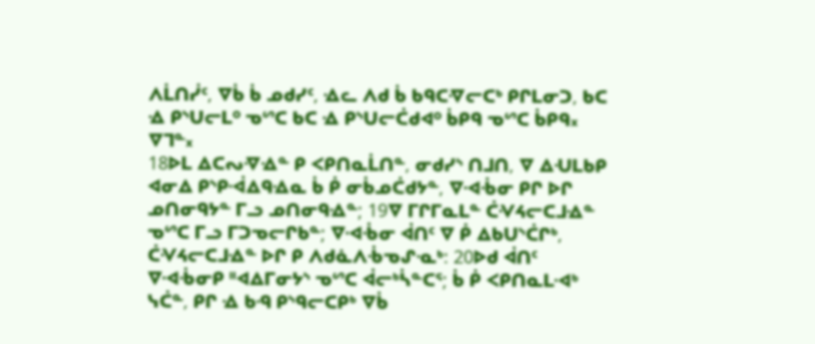ᐱᒫᑎᓰᑦ, ᐁᑳ ᑳ ᓄᑯᓯᑦ, ᐎᓚ ᐱᑯ ᑳ ᑲᑫᑕᐌᓕᑕᒃ ᑭᒋᒪᓂᑐ, ᑲᑕ ᐎ ᑭᔅᑌᓕᒪᐤ ᓀᔥᑕ ᑲᑕ ᐎ ᑭᔅᑌᓕᑖᑯᐊᐤ ᑳᑭᑫ ᓀᔥᑕ ᑳᑭᑫ᙮ ᐁᒣᓐ᙮
18ᐅᒪ ᐃᑕᔓᐌᐎᓐ ᑭ ᐸᑭᑎᓇᒫᑎᓐ, ᓂᑯᓯᔅ ᑎᒧᑎ, ᐁ ᐃᑗᒪᑲᑭ ᐊᓂᐃ ᑭᔅᑭᐙᐃᑫᐎᓇ ᑳ ᑮ ᓂᑳᓄᑖᑯᔭᓐ, ᐁᐗᒀᓂ ᑭᒋ ᐅᒋ ᓄᑎᓂᑫᔭᓐ ᒥᓗ ᓄᑎᓂᑫᐎᓐ; 19ᐁ ᒥᒋᒥᓇᒪᓐ ᑖᐺᔦᓕᑕᒧᐎᓐ ᓀᔥᑕ ᒥᓗ ᒥᑐᓀᓕᒋᑲᓐ; ᐁᐗᒀᓂ ᐋᑎᑦ ᐁ ᑮ ᐃᑲᑌᔅᑖᒋᒃ, ᑖᐺᔦᓕᑕᒧᐎᓐ ᐅᒋ ᑭ ᐱᑯᓈᐱᒀᓀᔑᓋᒃ: 20ᐅᑯ ᐋᑎᑦ ᐁᐗᒀᓂᑭ ᐦᐊᐃᒥᓂᔭᔅ ᓀᔥᑕ ᐋᓕᒃᓵᓐᑕᕐ; ᑳ ᑮ ᐸᑭᑎᓇᒪᐗᒃ ᓭᑖᓐ, ᑭᒋ ᐎ ᑲᑴ ᑭᔅᑫᓕᑕᑭᒃ ᐁᑳ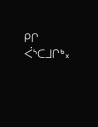ᑭᒋ ᐹᔅᑕᒧᒋᒃ᙮